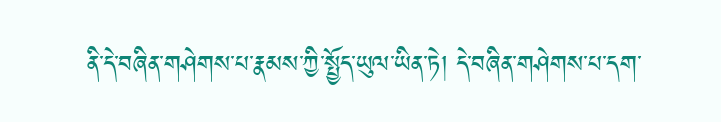ནི་དེ་བཞིན་གཤེགས་པ་རྣམས་ཀྱི་སྤྱོད་ཡུལ་ཡིན་ཏེ། དེ་བཞིན་གཤེགས་པ་དག་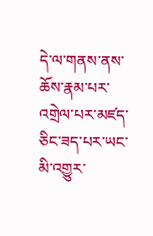དེ་ལ་གནས་ནས་ཆོས་རྣམ་པར་འགྲེལ་པར་མཛད་ཅིང་ཟད་པར་ཡང་མི་འགྱུར་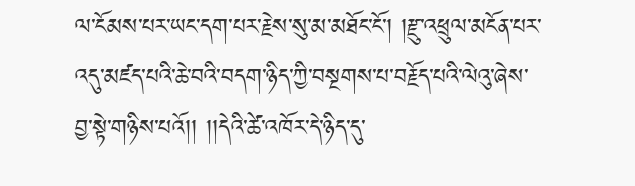ལ་ངོམས་པར་ཡང་དག་པར་རྗེས་སུ་མ་མཐོང་ངོ་། །རྫུ་འཕྲུལ་མངོན་པར་འདུ་མཛད་པའི་ཆེ་བའི་བདག་ཉིད་ཀྱི་བསྔགས་པ་བརྗོད་པའི་ལེའུ་ཞེས་བྱ་སྟེ་གཉིས་པའོ།། །།དེའི་ཚེ་འཁོར་དེ་ཉིད་དུ་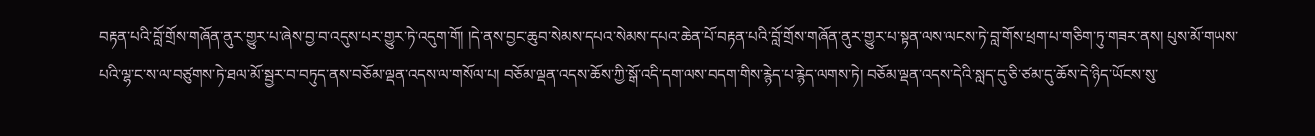བརྟན་པའི་བློ་གྲོས་གཞོན་ནུར་གྱུར་པ་ཞེས་བྱ་བ་འདུས་པར་གྱུར་ཏེ་འདུག་གོ། །དེ་ནས་བྱང་ཆུབ་སེམས་དཔའ་སེམས་དཔའ་ཆེན་པོ་བརྟན་པའི་བློ་གྲོས་གཞོན་ནུར་གྱུར་པ་སྟན་ལས་ལངས་ཏེ་བླ་གོས་ཕྲག་པ་གཅིག་ཏུ་གཟར་ནས། པུས་མོ་གཡས་པའི་ལྷ་ང་ས་ལ་བཙུགས་ཏེ་ཐལ་མོ་སྦྱར་བ་བཏུད་ནས་བཅོམ་ལྡན་འདས་ལ་གསོལ་པ། བཅོམ་ལྡན་འདས་ཆོས་ཀྱི་སྒོ་འདི་དག་ལས་བདག་གིས་རྙེད་པ་རྙེད་ལགས་ཏེ། བཅོམ་ལྡན་འདས་དེའི་སླད་དུ་ཅི་ཙམ་དུ་ཆོས་དེ་ཉིད་ཡོངས་སུ་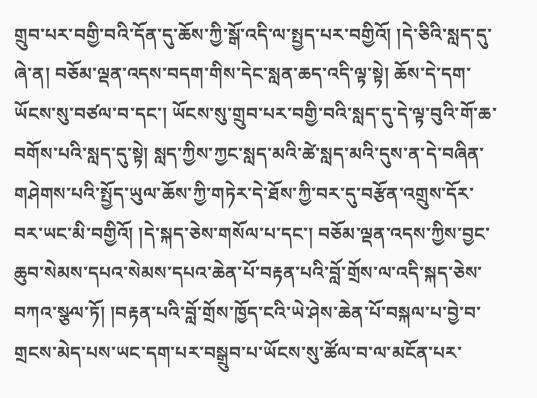གྲུབ་པར་བགྱི་བའི་དོན་དུ་ཆོས་ཀྱི་སྒོ་འདི་ལ་སྤྱད་པར་བགྱིའོ། །དེ་ཅིའི་སླད་དུ་ཞེ་ན། བཅོམ་ལྡན་འདས་བདག་གིས་དེང་སླན་ཆད་འདི་ལྟ་སྟེ། ཆོས་དེ་དག་ཡོངས་སུ་བཙལ་བ་དང་། ཡོངས་སུ་གྲུབ་པར་བགྱི་བའི་སླད་དུ་དེ་ལྟ་བུའི་གོ་ཆ་བགོས་པའི་སླད་དུ་སྟེ། སླད་ཀྱིས་ཀྱང་སླད་མའི་ཚེ་སླད་མའི་དུས་ན་དེ་བཞིན་གཤེགས་པའི་སྤྱོད་ཡུལ་ཆོས་ཀྱི་གཏེར་དེ་ཐོས་ཀྱི་བར་དུ་བརྩོན་འགྲུས་དོར་བར་ཡང་མི་བགྱིའོ། །དེ་སྐད་ཅེས་གསོལ་པ་དང་། བཅོམ་ལྡན་འདས་ཀྱིས་བྱང་ཆུབ་སེམས་དཔའ་སེམས་དཔའ་ཆེན་པོ་བརྟན་པའི་བློ་གྲོས་ལ་འདི་སྐད་ཅེས་བཀའ་སྩལ་ཏོ། །བརྟན་པའི་བློ་གྲོས་ཁྱོད་ངའི་ཡེ་ཤེས་ཆེན་པོ་བསྐལ་པ་བྱེ་བ་གྲངས་མེད་པས་ཡང་དག་པར་བསྒྲུབ་པ་ཡོངས་སུ་ཚོལ་བ་ལ་མངོན་པར་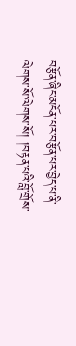བརྩོན་ཞིང་མངོན་པར་བརྩོན་པར་བྱེད་པ་ནི་ལེགས་སོ་ལེགས་སོ། །བརྟན་པའི་བློ་གྲོས་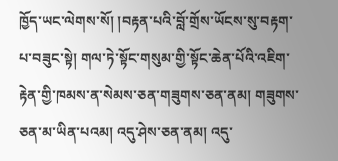ཁྱོད་ཡང་ལེགས་སོ། །བརྟན་པའི་བློ་གྲོས་ཡོངས་སུ་བརྟག་པ་བཟུང་སྟེ། གལ་ཏེ་སྟོང་གསུམ་གྱི་སྟོང་ཆེན་པོའི་འཇིག་རྟེན་གྱི་ཁམས་ན་སེམས་ཅན་གཟུགས་ཅན་ནམ། གཟུགས་ཅན་མ་ཡིན་པའམ། འདུ་ཤེས་ཅན་ནམ། འདུ་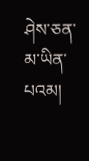ཤེས་ཅན་མ་ཡིན་པའམ།